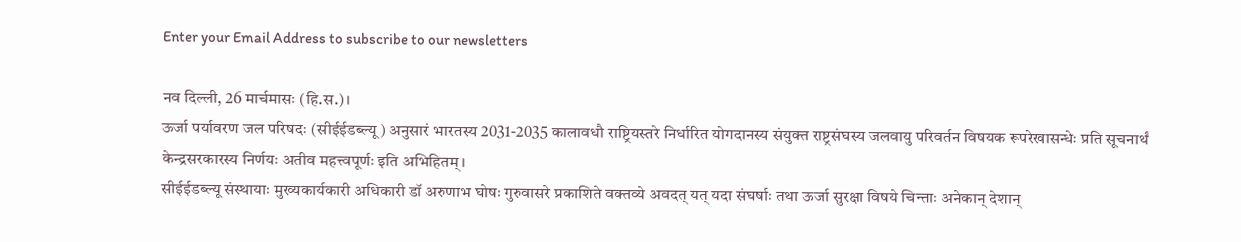Enter your Email Address to subscribe to our newsletters

नव दिल्ली, 26 मार्चमासः (हि.स.)।
ऊर्जा पर्यावरण जल परिषदः (सीईईडब्ल्यू) अनुसारं भारतस्य 2031-2035 कालावधौ राष्ट्रियस्तरे निर्धारित योगदानस्य संयुक्त राष्ट्रसंघस्य जलवायु परिवर्तन विषयक रूपरेखासन्धेः प्रति सूचनार्थं केन्द्रसरकारस्य निर्णयः अतीव महत्त्वपूर्णः इति अभिहितम्।
सीईईडब्ल्यू संस्थायाः मुख्यकार्यकारी अधिकारी डॉ अरुणाभ घोषः गुरुवासरे प्रकाशिते वक्तव्ये अवदत् यत् यदा संघर्षाः तथा ऊर्जा सुरक्षा विषये चिन्ताः अनेकान् देशान्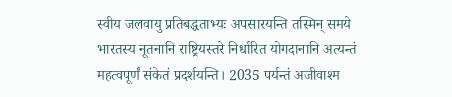स्वीय जलवायु प्रतिबद्धताभ्यः अपसारयन्ति तस्मिन् समये भारतस्य नूतनानि राष्ट्रियस्तरे निर्धारित योगदानानि अत्यन्तं महत्वपूर्णं संकेतं प्रदर्शयन्ति। 2035 पर्यन्तं अजीवाश्म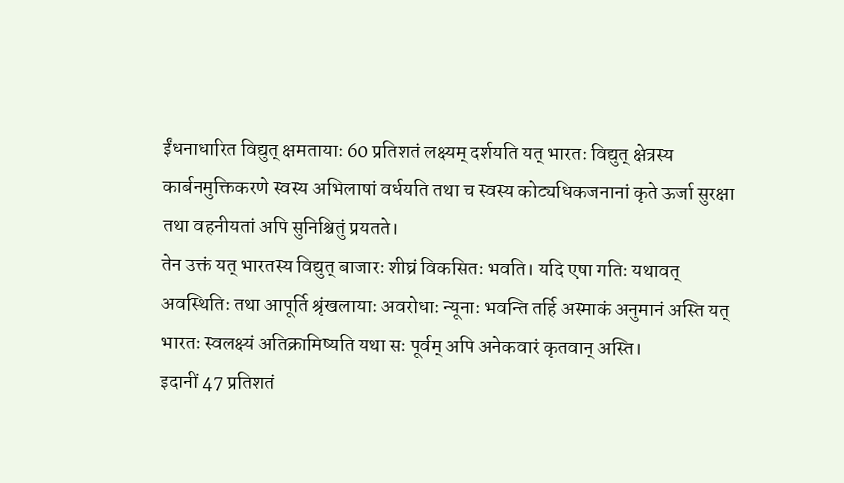ईंधनाधारित विद्युत् क्षमतायाः 60 प्रतिशतं लक्ष्यम् दर्शयति यत् भारतः विद्युत् क्षेत्रस्य कार्बनमुक्तिकरणे स्वस्य अभिलाषां वर्धयति तथा च स्वस्य कोट्यधिकजनानां कृते ऊर्जा सुरक्षा तथा वहनीयतां अपि सुनिश्चितुं प्रयतते।
तेन उक्तं यत् भारतस्य विद्युत् बाजारः शीघ्रं विकसितः भवति। यदि एषा गतिः यथावत् अवस्थितिः तथा आपूर्ति श्रृंखलायाः अवरोधाः न्यूनाः भवन्ति तर्हि अस्माकं अनुमानं अस्ति यत् भारतः स्वलक्ष्यं अतिक्रामिष्यति यथा सः पूर्वम् अपि अनेकवारं कृतवान् अस्ति।
इदानीं 47 प्रतिशतं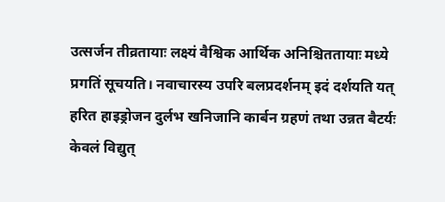उत्सर्जन तीव्रतायाः लक्ष्यं वैश्विक आर्थिक अनिश्चिततायाः मध्ये प्रगतिं सूचयति। नवाचारस्य उपरि बलप्रदर्शनम् इदं दर्शयति यत् हरित हाइड्रोजन दुर्लभ खनिजानि कार्बन ग्रहणं तथा उन्नत बैटर्यः केवलं विद्युत्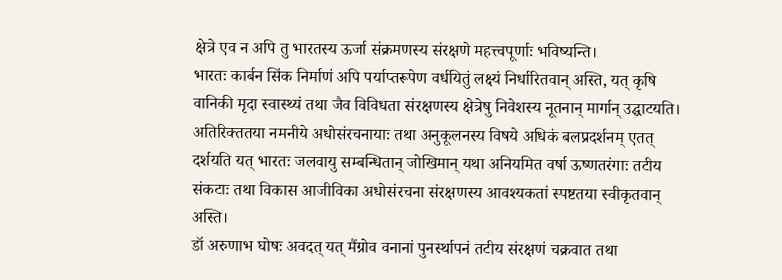क्षेत्रे एव न अपि तु भारतस्य ऊर्जा संक्रमणस्य संरक्षणे महत्त्वपूर्णाः भविष्यन्ति।
भारतः कार्बन सिंक निर्माणं अपि पर्याप्तरूपेण वर्धयितुं लक्ष्यं निर्धारितवान् अस्ति, यत् कृषि वानिकी मृदा स्वास्थ्यं तथा जैव विविधता संरक्षणस्य क्षेत्रेषु निवेशस्य नूतनान् मार्गान् उद्घाटयति।
अतिरिक्ततया नमनीये अधोसंरचनायाः तथा अनुकूलनस्य विषये अधिकं बलप्रदर्शनम् एतत् दर्शयति यत् भारतः जलवायु सम्बन्धितान् जोखिमान् यथा अनियमित वर्षा ऊष्णतरंगाः तटीय संकटाः तथा विकास आजीविका अधोसंरचना संरक्षणस्य आवश्यकतां स्पष्टतया स्वीकृतवान् अस्ति।
डॉ अरुणाभ घोषः अवदत् यत् मैंग्रोव वनानां पुनर्स्थापनं तटीय संरक्षणं चक्रवात तथा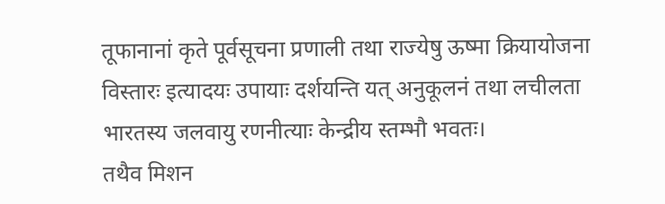तूफानानां कृते पूर्वसूचना प्रणाली तथा राज्येषु ऊष्मा क्रियायोजना विस्तारः इत्यादयः उपायाः दर्शयन्ति यत् अनुकूलनं तथा लचीलता भारतस्य जलवायु रणनीत्याः केन्द्रीय स्तम्भौ भवतः।
तथैव मिशन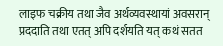लाइफ चक्रीय तथा जैव अर्थव्यवस्थायां अवसरान् प्रददाति तथा एतत् अपि दर्शयति यत् कथं सतत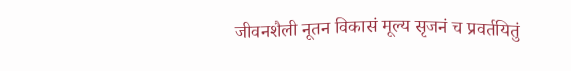जीवनशैली नूतन विकासं मूल्य सृजनं च प्रवर्तयितुं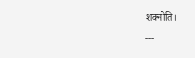शक्नोति।
---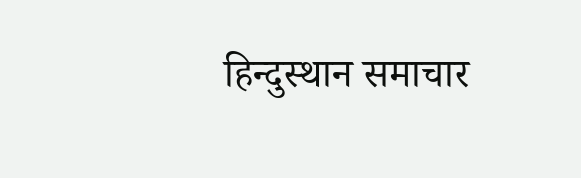हिन्दुस्थान समाचार